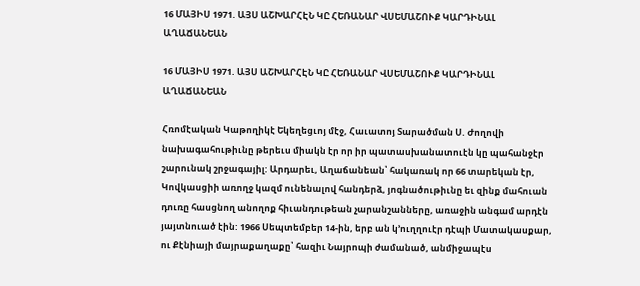16 ՄԱՅԻՍ 1971. ԱՅՍ ԱՇԽԱՐՀԷՆ ԿԸ ՀԵՌԱՆԱՐ ՎՍԵՄԱՇՈՒՔ ԿԱՐԴԻՆԱԼ ԱՂԱՃԱՆԵԱՆ

16 ՄԱՅԻՍ 1971. ԱՅՍ ԱՇԽԱՐՀԷՆ ԿԸ ՀԵՌԱՆԱՐ ՎՍԵՄԱՇՈՒՔ ԿԱՐԴԻՆԱԼ ԱՂԱՃԱՆԵԱՆ

Հռոմէական Կաթողիկէ Եկեղեցւոյ մէջ, Հաւատոյ Տարածման Ս. Ժողովի նախագահութիւնը թերեւս միակն էր որ իր պատասխանատուէն կը պահանջէր շարունակ շրջագայիլ: Արդարեւ, Աղաճանեան՝ հակառակ որ 66 տարեկան էր, Կովկասցիի առողջ կազմ ունենալով հանդերձ, յոգնածութիւնը եւ զինք մահուան դուռը հասցնող անողոք հիւանդութեան չարանշանները, առաջին անգամ արդէն յայտնուած էին: 1966 Սեպտեմբեր 14-ին, երբ ան կ’ուղղուէր դէպի Մատակասքար, ու Քէնիայի մայրաքաղաքը՝ հազիւ Նայրոպի ժամանած, անմիջապէս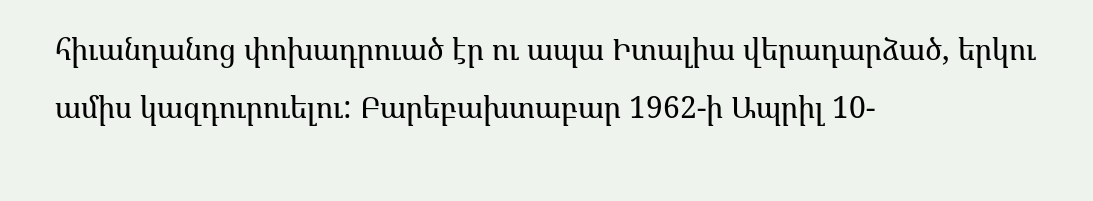հիւանդանոց փոխադրուած էր ու ապա Իտալիա վերադարձած, երկու ամիս կազդուրուելու: Բարեբախտաբար 1962-ի Ապրիլ 10-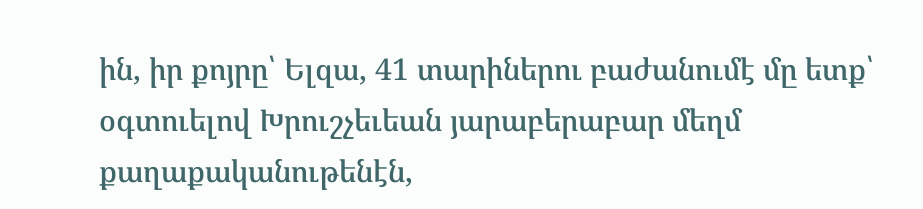ին, իր քոյրը՝ Ելզա, 41 տարիներու բաժանումէ մը ետք՝ օգտուելով Խրուշչեւեան յարաբերաբար մեղմ քաղաքականութենէն,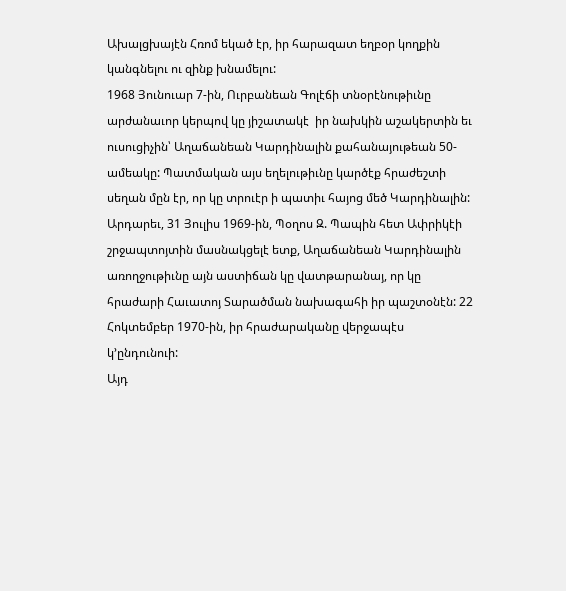Ախալցխայէն Հռոմ եկած էր, իր հարազատ եղբօր կողքին կանգնելու ու զինք խնամելու:
1968 Յունուար 7-ին, Ուրբանեան Գոլէճի տնօրէնութիւնը արժանաւոր կերպով կը յիշատակէ  իր նախկին աշակերտին եւ ուսուցիչին՝ Աղաճանեան Կարդինալին քահանայութեան 50-ամեակը: Պատմական այս եղելութիւնը կարծէք հրաժեշտի սեղան մըն էր, որ կը տրուէր ի պատիւ հայոց մեծ Կարդինալին: Արդարեւ, 31 Յուլիս 1969-ին, Պօղոս Զ. Պապին հետ Ափրիկէի շրջապտոյտին մասնակցելէ ետք, Աղաճանեան Կարդինալին առողջութիւնը այն աստիճան կը վատթարանայ, որ կը հրաժարի Հաւատոյ Տարածման նախագահի իր պաշտօնէն: 22 Հոկտեմբեր 1970-ին, իր հրաժարականը վերջապէս կ’ընդունուի:
Այդ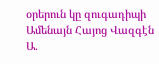օրերուն կը զուգադիպի Ամենայն Հայոց Վազգէն Ա.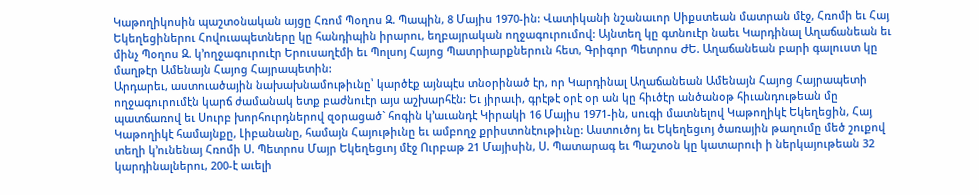Կաթողիկոսին պաշտօնական այցը Հռոմ Պօղոս Զ. Պապին, 8 Մայիս 1970-ին: Վատիկանի նշանաւոր Սիքստեան մատրան մէջ, Հռոմի եւ Հայ Եկեղեցիներու Հովուապետները կը հանդիպին իրարու, եղբայրական ողջագուրումով: Այնտեղ կը գտնուէր նաեւ Կարդինալ Աղաճանեան եւ մինչ Պօղոս Զ. կ’ողջագուրուէր Երուսաղէմի եւ Պոլսոյ Հայոց Պատրիարքներուն հետ, Գրիգոր Պետրոս ԺԵ. Աղաճանեան բարի գալուստ կը մաղթէր Ամենայն Հայոց Հայրապետին:
Արդարեւ, աստուածային նախախնամութիւնը՝ կարծէք այնպէս տնօրինած էր, որ Կարդինալ Աղաճանեան Ամենայն Հայոց Հայրապետի ողջագուրումէն կարճ ժամանակ ետք բաժնուէր այս աշխարհէն: Եւ յիրաւի, գրէթէ օրէ օր ան կը հիւծէր անծանօթ հիւանդութեան մը պատճառով եւ Սուրբ խորհուրդներով զօրացած` հոգին կ’աւանդէ Կիրակի 16 Մայիս 1971-ին, սուգի մատնելով Կաթողիկէ Եկեղեցին, Հայ Կաթողիկէ համայնքը, Լիբանանը, համայն Հայութիւնը եւ ամբողջ քրիստոնէութիւնը: Աստուծոյ եւ Եկեղեցւոյ ծառային թաղումը մեծ շուքով տեղի կ’ունենայ Հռոմի Ս. Պետրոս Մայր Եկեղեցւոյ մէջ Ուրբաթ 21 Մայիսին, Ս. Պատարագ եւ Պաշտօն կը կատարուի ի ներկայութեան 32 կարդինալներու, 200-է աւելի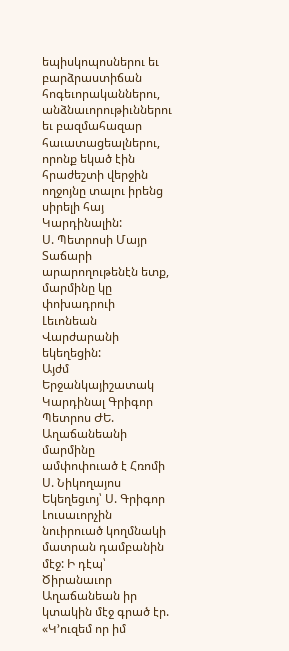եպիսկոպոսներու եւ բարձրաստիճան հոգեւորականներու, անձնաւորութիւններու եւ բազմահազար հաւատացեալներու, որոնք եկած էին հրաժեշտի վերջին ողջոյնը տալու իրենց սիրելի հայ Կարդինալին:
Ս. Պետրոսի Մայր Տաճարի արարողութենէն ետք, մարմինը կը փոխադրուի Լեւոնեան Վարժարանի եկեղեցին:
Այժմ Երջանկայիշատակ Կարդինալ Գրիգոր Պետրոս ԺԵ. Աղաճանեանի մարմինը ամփոփուած է Հռոմի Ս. Նիկողայոս Եկեղեցւոյ՝ Ս. Գրիգոր Լուսաւորչին նուիրուած կողմնակի մատրան դամբանին մէջ: Ի դէպ՝ Ծիրանաւոր Աղաճանեան իր կտակին մէջ գրած էր. «Կ’ուզեմ որ իմ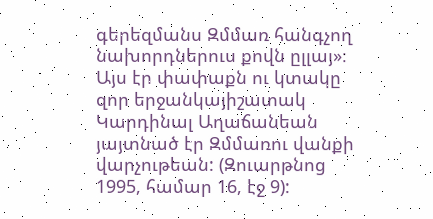գերեզմանս Զմմառ հանգչող նախորդներուս քովն ըլլայ»։ Այս էր փափաքն ու կտակը զոր երջանկայիշատակ Կարդինալ Աղաճանեան յայտնած էր Զմմառու վանքի վարչութեան: (Զուարթնոց 1995, համար 16, էջ 9):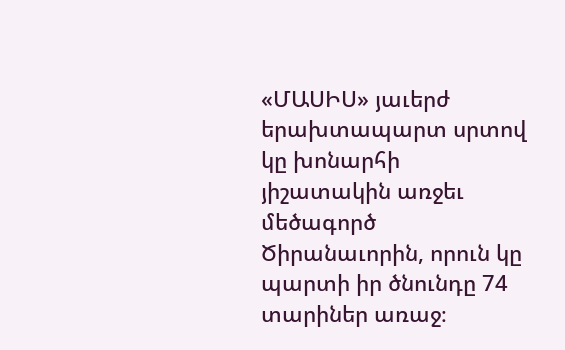«ՄԱՍԻՍ» յաւերժ երախտապարտ սրտով կը խոնարհի յիշատակին առջեւ մեծագործ Ծիրանաւորին, որուն կը պարտի իր ծնունդը 74 տարիներ առաջ։